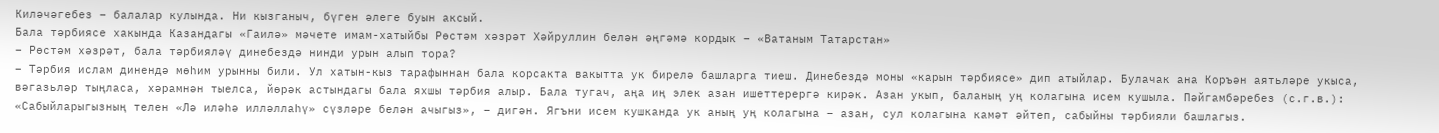Киләчәгебез – балалар кулында. Ни кызганыч, бүген әлеге буын аксый.
Бала тәрбиясе хакында Казандагы «Гаилә» мәчете имам-хатыйбы Рөстәм хәзрәт Хәйруллин белән әңгәмә кордык – «Ватаным Татарстан»
– Рөстәм хәзрәт, бала тәрбияләү динебездә нинди урын алып тора?
– Тәрбия ислам динендә мөһим урынны били. Ул хатын-кыз тарафыннан бала корсакта вакытта ук бирелә башларга тиеш. Динебездә моны «карын тәрбиясе» дип атыйлар. Булачак ана Коръән аятьләре укыса, вәгазьләр тыңласа, хәрамнән тыелса, йөрәк астындагы бала яхшы тәрбия алыр. Бала тугач, аңа иң элек азан ишеттерергә кирәк. Азан укып, баланың уң колагына исем кушыла. Пәйгамбәребез (с.г.в.): «Сабыйларыгызның телен «Лә иләһә илләллаһү» сүзләре белән ачыгыз», – дигән. Ягъни исем кушканда ук аның уң колагына – азан, сул колагына камәт әйтеп, сабыйны тәрбияли башлагыз.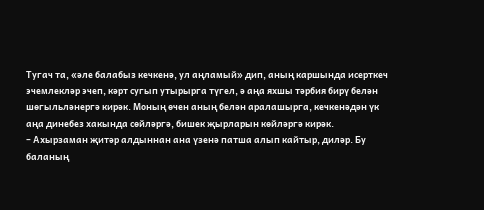Тугач та, «әле балабыз кечкенә, ул аңламый» дип, аның каршында исерткеч эчемлекләр эчеп, кәрт сугып утырырга түгел, ә аңа яхшы тәрбия бирү белән шөгыльләнергә кирәк. Моның өчен аның белән аралашырга, кечкенәдән үк аңа динебез хакында сөйләргә, бишек җырларын көйләргә кирәк.
– Ахырзаман җитәр алдыннан ана үзенә патша алып кайтыр, диләр. Бу баланың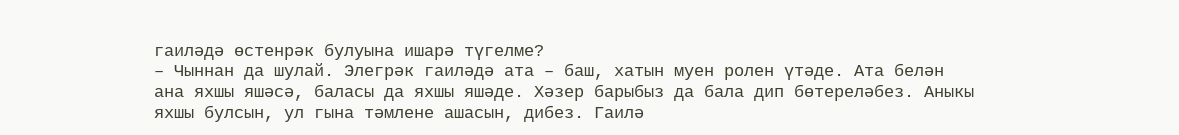гаиләдә өстенрәк булуына ишарә түгелме?
– Чыннан да шулай. Элегрәк гаиләдә ата – баш, хатын муен ролен үтәде. Ата белән ана яхшы яшәсә, баласы да яхшы яшәде. Хәзер барыбыз да бала дип бөтереләбез. Аныкы яхшы булсын, ул гына тәмлене ашасын, дибез. Гаилә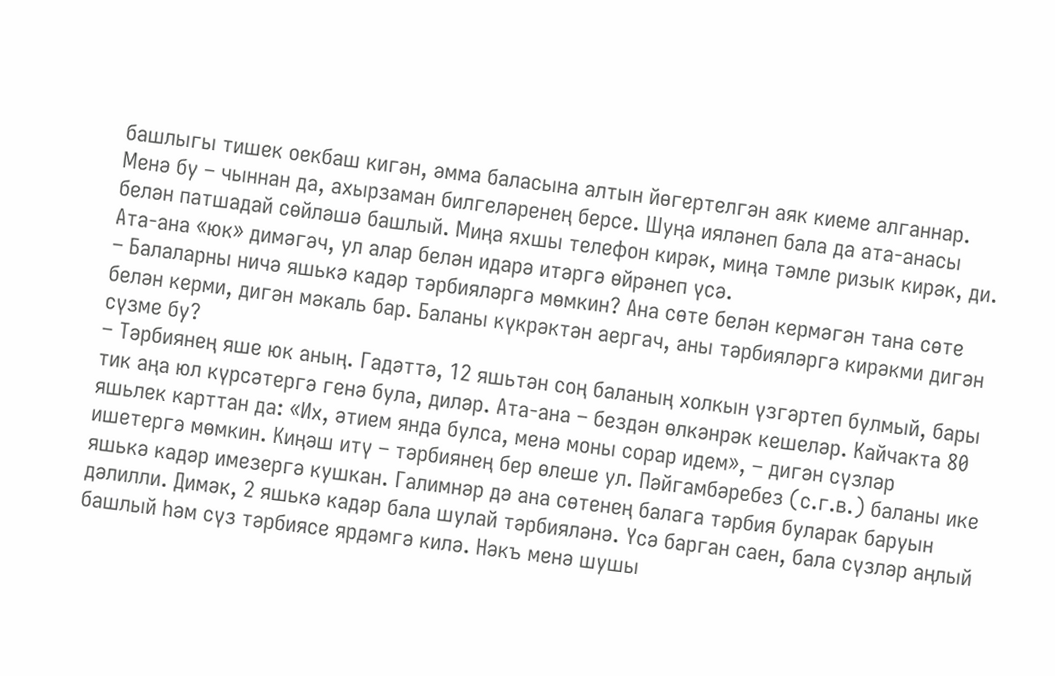башлыгы тишек оекбаш кигән, әмма баласына алтын йөгертелгән аяк киеме алганнар. Менә бу – чыннан да, ахырзаман билгеләренең берсе. Шуңа ияләнеп бала да ата-анасы белән патшадай сөйләшә башлый. Миңа яхшы телефон кирәк, миңа тәмле ризык кирәк, ди. Ата-ана «юк» димәгәч, ул алар белән идарә итәргә өйрәнеп үсә.
– Балаларны ничә яшькә кадәр тәрбияләргә мөмкин? Ана сөте белән кермәгән тана сөте белән керми, дигән мәкаль бар. Баланы күкрәктән аергач, аны тәрбияләргә кирәкми дигән сүзме бу?
– Тәрбиянең яше юк аның. Гадәттә, 12 яшьтән соң баланың холкын үзгәртеп булмый, бары тик аңа юл күрсәтергә генә була, диләр. Ата-ана – бездән өлкәнрәк кешеләр. Кайчакта 80 яшьлек карттан да: «Их, әтием янда булса, менә моны сорар идем», – дигән сүзләр ишетергә мөмкин. Киңәш итү – тәрбиянең бер өлеше ул. Пәйгамбәребез (с.г.в.) баланы ике яшькә кадәр имезергә кушкан. Галимнәр дә ана сөтенең балага тәрбия буларак баруын дәлилли. Димәк, 2 яшькә кадәр бала шулай тәрбияләнә. Үсә барган саен, бала сүзләр аңлый башлый һәм сүз тәрбиясе ярдәмгә килә. Нәкъ менә шушы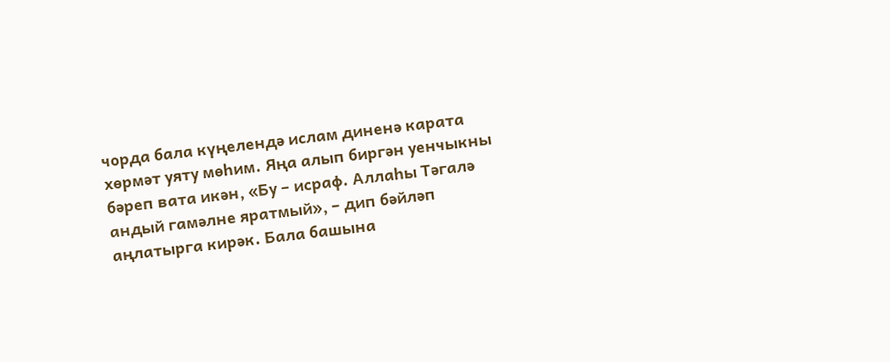чорда бала күңелендә ислам диненә карата хөрмәт уяту мөһим. Яңа алып биргән уенчыкны бәреп вата икән, «Бу – исраф. Аллаһы Тәгалә андый гамәлне яратмый», – дип бәйләп аңлатырга кирәк. Бала башына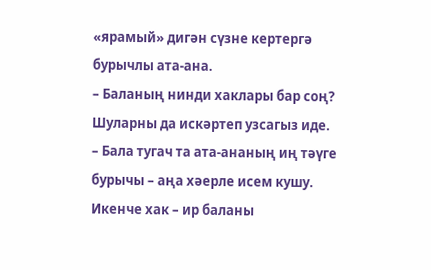«ярамый» дигән сүзне кертергә бурычлы ата-ана.
– Баланың нинди хаклары бар соң? Шуларны да искәртеп узсагыз иде.
– Бала тугач та ата-ананың иң тәүге бурычы – аңа хәерле исем кушу. Икенче хак – ир баланы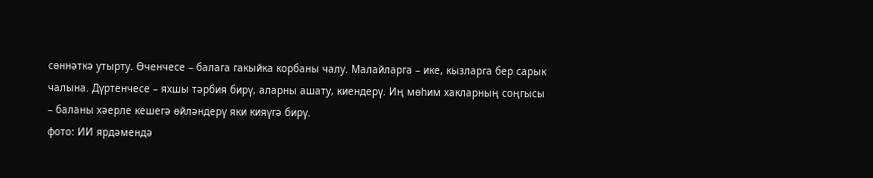сөннәткә утырту. Өченчесе – балага гакыйка корбаны чалу. Малайларга – ике, кызларга бер сарык чалына. Дүртенчесе – яхшы тәрбия бирү, аларны ашату, киендерү. Иң мөһим хакларның соңгысы – баланы хәерле кешегә өйләндерү яки кияүгә бирү.
фото: ИИ ярдәмендә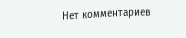Нет комментариев